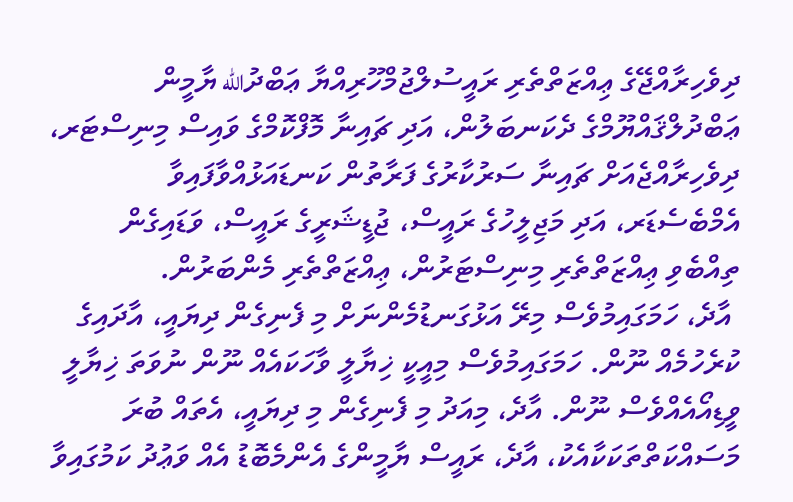ދިވެހިރާއްޖޭގެ ޢިއްޒަތްތެރި ރައީސުލްޖުމްހޫރިއްޔާ ޢަބްދުالله ޔާމީން ޢަބްދުލްޤައްޔޫމްގެ ދެކަނބަލުން، އަދި ޗައިނާ މޮފްކޮމްގެ ވައިސް މިނިސްޓަރ، ދިވެހިރާއްޖެއަށް ޗައިނާ ސަރުކާރުގެ ފަރާތުން ކަނޑައަޅުއްވާފައިވާ އެމްބެސެޑަރ، އަދި މަޖިލީހުގެ ރައީސް، ޖުޑީޝަރީގެ ރައީސް، ވަޑައިގެން ތިއްބެވި ޢިއްޒަތްތެރި މިނިސްޓަރުން، ޢިއްޒަތްތެރި މެންބަރުން.
 އާދެ، ހަމަގައިމުވެސް މިރޭ އަޅުގަނޑުމެންނަށް މި ފެނިގެން ދިޔައީ، އާދައިގެ ކުރެހުމެއް ނޫން. ހަމަގައިމުވެސް މިއީކީ ޚިޔާލީ ވާހަކައެއް ނޫން ނުވަތަ ޚިޔާލީ ވީޑިއޯއެއްވެސް ނޫން. އާދެ، މިއަދު މި ފެނިގެން މި ދިޔައީ، އެތައް ބުރަ މަސައްކަތްތަކަކާއެކު، އާދެ، ރައީސް ޔާމީންގެ އެންމެބޮޑު އެއް ވަޢުދު ކަމުގައިވާ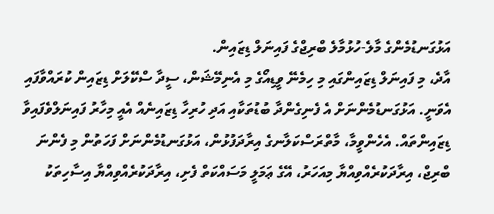އަޅުގަނޑުމެންގެ މާލެ-ހުޅުމާލެ ބްރިޖްގެ ފައިނަލް ޑިޒައިން.
އާދެ، މި ފައިނަލް ޑިޒައިންގައި މި ހިމެނޭ ވީޑިއޯގެ މި އެނިމޭޝަން، ސީދާ ސްކޭލަށް ޑިޒައިން ކުރައްވާފައި އެވަނީ. އަޅުގަނޑުމެންނަށް އެ ފެނިގެންދާ ބުޑުތަކާއި އަދި ހުރިހާ ޑިޒައިނެއް އެއީ މިހާރު ފައިނަލްވެފައިވާ ޑިޒައިންތައް. އެހެންވީމާ، މާތްރަސްކަލާނގެ އިރާދަފުޅުން، އަޅުގަނޑުމެންނަށް ފަހަތުން މި ފެންނަ ބްރިޖް، އިރާދަކުރެއްވިއްޔާ މިއަހަރު، އޭގެ ޢަމަލީ މަސައްކަތް ފެށި، އިރާދަކުރެއްވިއްޔާ އިސާހިތަކު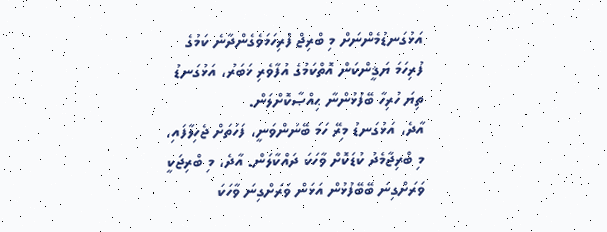އަޅުގަނޑުމެންނަށް މި ބްރިޖް ފުރިހަމަވެގެންދާނެ ކަމުގެ ފުރިހަމަ ޔަޤީންކަން އޮތްކަމުގެ އުފާވެރި ޚަބަރު، އަޅުގަނޑު ތިޔަ ހުރިހާ ބޭފުޅުންނާ ޙިއްޞާކޮށްލަން.
އާދެ، އަޅުގަނޑު މިރޭ ހަމަ ބޭނުންވަނީ، ފަހަތަށް ޖެހިލާފައި، މި ބްރިޖާމެދު ކުޑަކޮށް ވާހަކަ ދައްކާލަން. އާދެ، މި ބްރިޖަކީ ވަރަށްގިނަ ބޭބޭފުޅުން އަޅަން ވަރަށްގިނަ ވާހަކަ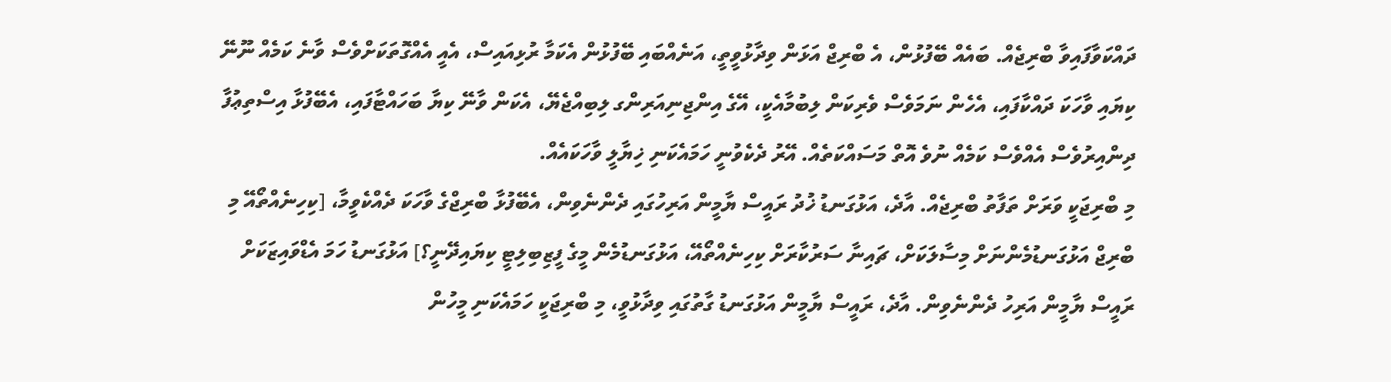ދައްކަވާފައިވާ ބްރިޖެއް. ބައެއް ބޭފުޅުން، އެ ބްރިޖް އަޅަން ވިދާޅުވީތީ، އަނެއްބައި ބޭފުޅުން އެކަމާ ރުޅިއައިސް، އެއީ އެއްގޮތަކަށްވެސް ވާނެ ކަމެއް ނޫނޭ ކިޔައި ވާހަކަ ދައްކާފައި، އެހެން ނަމަވެސް ވެރިކަން ލިބުމާއެކީ، އޭގެ އިންޖިނިއަރިންގ ލިބިއްޖެޔޭ، އެކަން ވާނޭ ކިޔާ ބަހައްޓާފައި، އެބޭފުޅާ އިސްތިޢުފާ ދިންއިރުވެސް އެއްވެސް ކަމެއް ނުވެ އޮތް މަސައްކަތެއް. އޭރު ދެކެވުނީ ހަމައެކަނި ޚިޔާލީ ވާހަކައެއް.
މި ބްރިޖަކީ ވަރަށް ތަފާތު ބްރިޖެއް. އާދެ، އަޅުގަނޑު ޚުދު ރައީސް ޔާމީން އަރިހުގައި ދެންނެވިން، އެބޭފުޅާ ބްރިޖްގެ ވާހަކަ ދެއްކެވީމާ، [ކިހިނެއްތޯއޭ މި ބްރިޖް އަޅުގަނޑުމެންނަށް މިސާލަކަށް، ޗައިނާ ސަރުކާރަށް ކިހިނެއްތޯއޭ، އަޅުގަނޑުމެން މީގެ ފީޒިބިލިޓީ ކިޔައިދޭނީ؟] އަޅުގަނޑު ހަމަ އެޑްވައިޒަކަށް ރައީސް ޔާމީން އަރިހު ދެންނެވިން. އާދެ، ރައީސް ޔާމީން އަޅުގަނޑު ގާތުގައި ވިދާޅުވީ، މި ބްރިޖަކީ ހަމައެކަނި މީހުން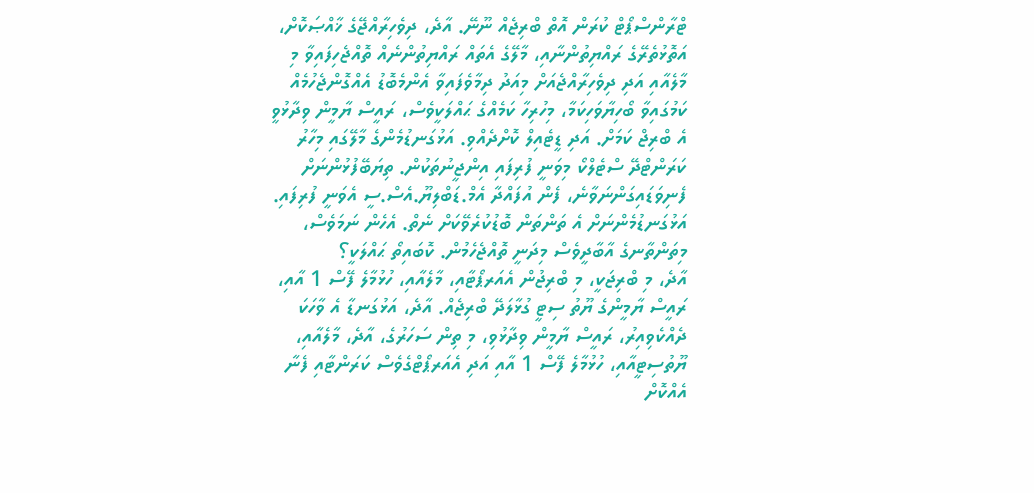ޓްރާންސްޕޯޓް ކުރަން އޮތް ބްރިޖެއް ނޫނޭ. އާދެ، ދިވެހިރާއްޖޭގެ ޚާއްޞަކޮށް، އަތޮޅުތެރޭގެ ރައްޔިތުންނާއި، މާލޭގެ އެތައް ރައްޔިތުންނެއް ތޮއްޖެހިފައިވާ މި މާލެއާއި އަދި ދިވެހިރާއްޖެއަށް މިއަދު ދިމާވެފައިވާ އެންމެބޮޑު އެއްގޮންޖެހުމެއް ކަމުގައިވާ ބޯހިޔާވަހިކަމާ، މިހުރިހާ ކަމެއްގެ ޙައްލަކީވެސް، ރައީސް ޔާމީން ވިދާޅުވީ އެ ބްރިޖް ކަމަށް. އަދި ޑީޓެއިލް ކޮށްދެއްވި. އަޅުގަނޑުމެންގެ މާލޭގައި މިހާރު ކަރަންޓްދޭ ސްޓެލްކޯ މިވަނީ ފުރިފައި އިންޖީނުތަކުން. ތިޔަބޭފުޅުންނަށް ފެނިވަޑައިގަންނަވާނެ، ފެން އުފައްދާ އެމް.ޑަބްލިޔޫ.އެސް.ސީ އެވަނީ ފުރިފައި. އަޅުގަނޑުމެންނަށް އެ ތަންތަން ބޮޑުކުރެވޭކަށް ނެތް. އެހެން ނަމަވެސް، މިތަންތާނގެ އާބާދީވެސް މިދަނީ ތޮއްޖެހެމުން. ކޮބައިތޯ ޙައްލަކީ؟
އާދެ، މި ބްރިޖަކީ، މި ބްރިޖުން އެއަރޕޯޓާއި، މާލެއާއި، ހުޅުމާލެ ފޭސް 1 އާއި، ރައީސް ޔާމީންގެ ޔޫތު ސިޓީ ގުޅާލަދޭ ބްރިޖެއް. އާދެ، އަޅުގަނޑާ އެ ވާހަކަ ދެއްކެވިއިރު، ރައީސް ޔާމީން ވިދާޅުވި، މި ތިން ސަހަރުގެ، އާދެ، މާލެއާއި، ޔޫތުސިޓީއާއި، ހުޅުމާލެ ފޭސް 1 އާއި އަދި އެއަރޕޯޓްގެވެސް ކަރަންޓާއި ފެނާ އެއްކޮށް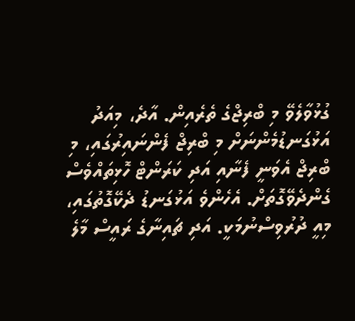ގުޅުވާލެވޭ މި ބްރިޖްގެ ތެރެއިން. އާދެ، މިއަދު އަޅުގަނޑުމެންނަށް މި ބްރިޖް ފެންނައިރުގައި، މި ބްރިޖް އެވަނީ ފެނާއި އަދި ކަރަންޓް ހޮޅިތައްވެސް ގެންދެވޭގޮތަށް. އެހެންވެ އަޅުގަނޑު ދެކޭގޮތުގައި، މިއީ ދުރުވިސްނުމަކީ. އަދި ޗައިނާގެ ރައީސް މާލެ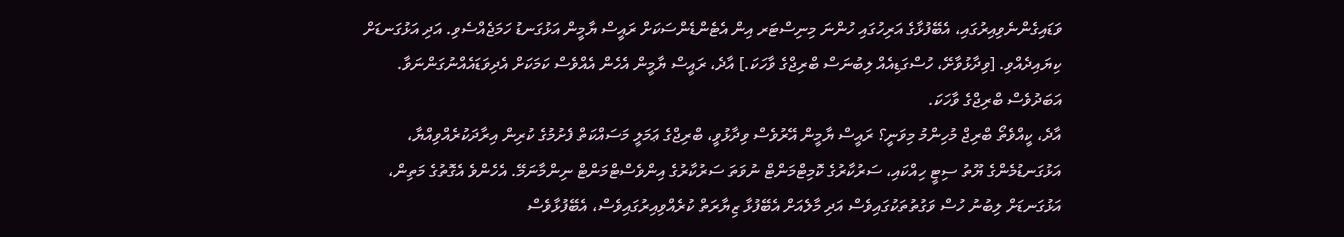ވަޑައިގެންނެވިއިރުގައި، އެބޭފުޅާގެ އަރިހުގައި ހުންނަ މިނިސްޓަރ އިން އެޓެންޑެންސަކަށް ރައީސް ޔާމީން އަޅުގަނޑު ހަމަޖެއްސެވި. އަދި އަޅުގަނޑަށް ކިޔައިދެއްވި. [ވިދާޅުވާށޭ، ހުސްގަޑިއެއް ލިބުނަސް ބްރިޖްގެ ވާހަކަ.] އާދެ، ރައީސް ޔާމީން އެހެން އެއްވެސް ކަމަކަށް އެދިވަޑައެއްނުގަންނަވާ. އަބަދުވެސް ބްރިޖްގެ ވާހަކަ.
އާދެ، ކީއްވެތޯ ބްރިޖް މުހިންމު މިވަނީ؟ ރައީސް ޔާމީން އޭރުވެސް ވިދާޅުވީ، ބްރިޖްގެ ޢަމަލީ މަސައްކަތް ފެށުމުގެ ކުރިން އިރާދަކުރެއްވިއްޔާ، އަޅުގަނޑުމެންގެ ޔޫތު ސިޓީ ހިއްކައި، ސަރުކާރުގެ ކޮމިޓްމަންޓް ނުވަތަ ސަރުކާރުގެ އިންވެސްޓްމަންޓް ނިންމާނަމޭ. އެހެންވެ އެގޮތުގެ މަތިން، އަޅުގަނޑަށް ލިބުނު ހުސް ވަގުތުތަކުގައިވެސް އަދި މާލެއަށް އެބޭފުޅާ ޒިޔާރަތް ކުރެއްވިއިރުގައިވެސް، އެބޭފުޅާވެސް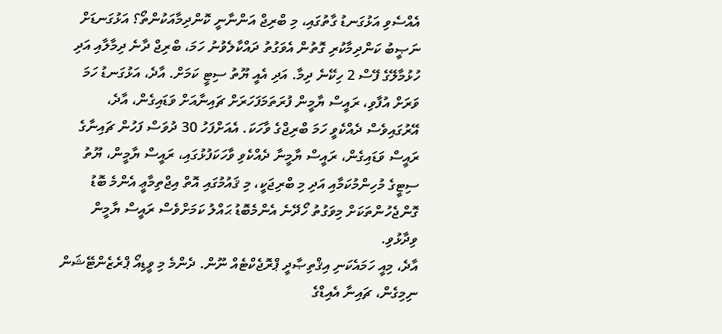އެއްސެވި އަޅުގަނޑު ގާތުގައި، މި ބްރިޖް އަންނާނީ ކޮންދިމާއަކުންތޯ؟ އަޅުގަނޑަށް ނަޞީބު ކަންދިމާކުރި ގޮތުން އެވަގުތު ދައްކާލެވުނު ހަމަ، ބްރިޖް ދާނެ ދިމާލާއި އަދި ހުޅުމާލޭގެ ފޭސް 2 ހިކޭނެ ދިމާ. އަދި އެއީ ޔޫތު ސިޓީ ކަމަށް. އާދެ، އަޅުގަނޑު ހަމަ ވަރަށް އުފާވި، ރައީސް ޔާމީން ފުރަތަމަފަހަރަށް ޗައިނާއަށް ވަޑައިގެން، އާދެ، އޭރުގައިވެސް ދެއްކެވީ ހަމަ ބްރިޖްގެ ވާހަކަ. އެއަށްފަހު 30 ދުވަސް ފަހުން ޗައިނާގެ ރައީސް ވަޑައިގެން، ރައީސް ޔާމީނާ ދެއްކެވި ވާހަކަފުޅުގައި، ރައީސް ޔާމީން، ޔޫތު ސިޓީގެ މުހިންމުކަމާއި އަދި މި ބްރިޖަކީ، މި ޤައުމުގައި އޮތް އިޖްތިމާޢީ އެންމެ ބޮޑު ގޮންޖެހުންތަކަށް މިވަގުތު ހޯދޭނެ އެންމެބޮޑު ޙައްލު ކަމަށްވެސް ރައީސް ޔާމީން ވިދާޅުވި.
އާދެ، މިއީ ހަމައެކަނި އިޤްތިޞާދީ ޕްރޮޖެކްޓެއް ނޫން. ދެންމެ މި ވީޑިއޯ ޕްރެޒެންޓޭޝަން ނިމިގެން، ޗައިނާ އެއިޑްގެ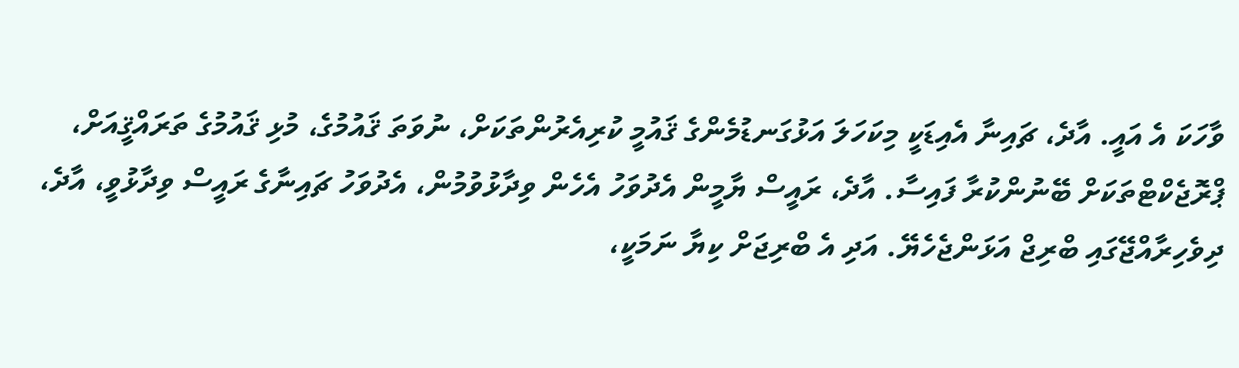ވާހަކަ އެ އައީ. އާދެ، ޗައިނާ އެއިޑަކީ މިކަހަލަ އަޅުގަނޑުމެންގެ ޤައުމީ ކުރިއެރުންތަކަށް، ނުވަތަ ޤައުމުގެ، މުޅި ޤައުމުގެ ތަރައްޤީއަށް، ޕްރޮޖެކްޓްތަކަށް ބޭނުންކުރާ ފައިސާ. އާދެ، ރައީސް ޔާމީން އެދުވަހު އެހެން ވިދާޅުވުމުން، އެދުވަހު ޗައިނާގެ ރައީސް ވިދާޅުވީ، އާދެ، ދިވެހިރާއްޖޭގައި ބްރިޖް އަޅަންޖެހެޔޭ. އަދި އެ ބްރިޖަށް ކިޔާ ނަމަކީ،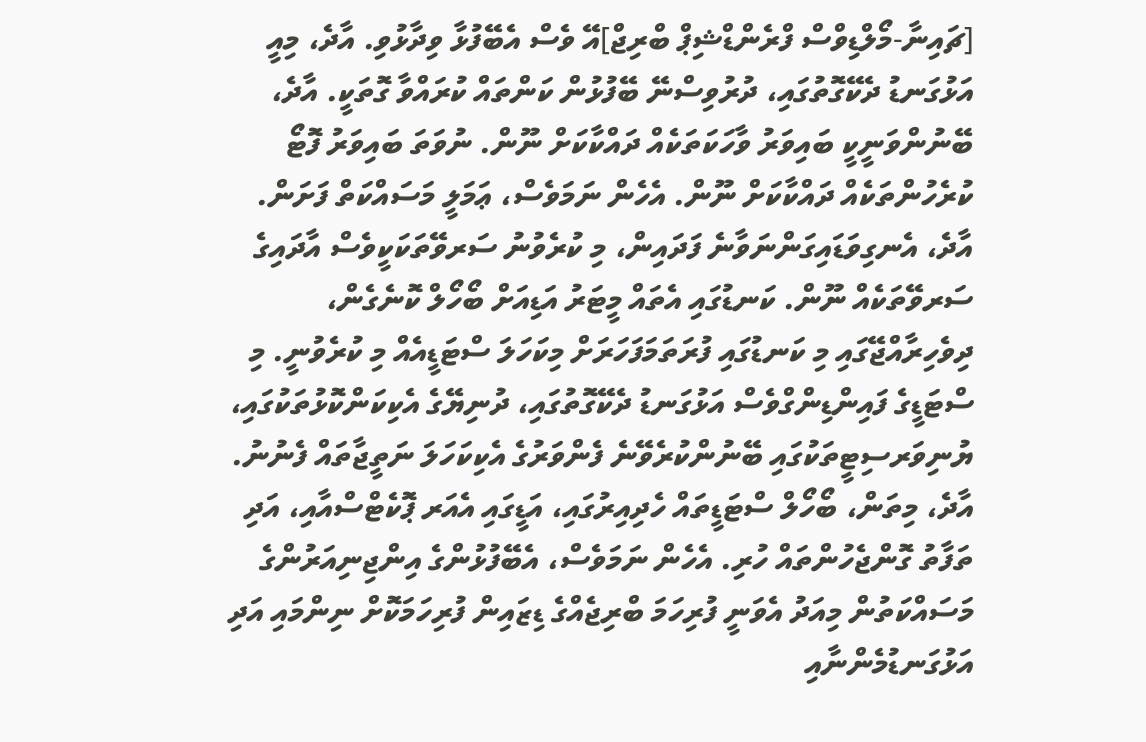[ޗައިނާ-މޯލްޑިވްސް ފްރެންޑްޝިޕް ބްރިޖް]އޭ ވެސް އެބޭފުޅާ ވިދާޅުވި. އާދެ، މިއީ އަޅުގަނޑު ދެކޭގޮތުގައި، ދުރުވިސްނޭ ބޭފުޅުން ކަންތައް ކުރައްވާ ގޮތަކީ. އާދެ، ބޭނުންވަނީކީ ބައިވަރު ވާހަކަތަކެއް ދައްކާކަށް ނޫން. ނުވަތަ ބައިވަރު ފޮޓޯ ކުރެހުންތަކެއް ދައްކާކަށް ނޫން. އެހެން ނަމަވެސް، ޢަމަލީ މަސައްކަތް ފަށަން.
އާދެ، އެނގިވަޑައިގަންނަވާނެ ފަދައިން، މި ކުރެވުނު ސަރވޭތަކަކީވެސް އާދައިގެ ސަރވޭތަކެއް ނޫން. ކަނޑުގައި އެތައް މީޓަރު އަޑިއަށް ބޯހޯލް ކޮނެގެން، ދިވެހިރާއްޖޭގައި މި ކަނޑުގައި ފުރަތަމަފަހަރަށް މިކަހަލަ ސްޓަޑީއެއް މި ކުރެވުނީ. މި ސްޓަޑީގެ ފައިންޑިންގްވެސް އަޅުގަނޑު ދެކޭގޮތުގައި، ދުނިޔޭގެ އެކިކަންކޮޅުތަކުގައި، ޔުނިވަރސިޓީތަކުގައި ބޭނުންކުރެވޭނެ ފެންވަރުގެ އެކިކަހަލަ ނަތީޖާތައް ފެނުނު. އާދެ، މިތަން، ބޯހޯލް ސްޓަޑީތައް ހެދިއިރުގައި، އަޑީގައި އެއަރ ޕޮކެޓްސްއާއި، އަދި ތަފާތު ގޮންޖެހުންތައް ހުރި. އެހެން ނަމަވެސް، އެބޭފުޅުންގެ އިންޖިނިއަރުންގެ މަސައްކަތުން މިއަދު އެވަނީ ފުރިހަމަ ބްރިޖެއްގެ ޑިޒައިން ފުރިހަމަކޮށް ނިންމައި އަދި އަޅުގަނޑުމެންނާއި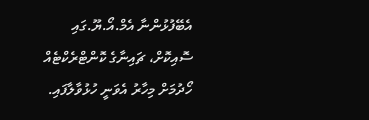އެބޭފުޅުންނާ އެމް.އޯ.ޔޫ.ގައި ސޮއިކޮށް، ޗައިނާގެ ކޮންޓްރެކްޓެއް ހޯދުމަށް މިހާރު އެވަނީ ހުޅުވާލާފައި.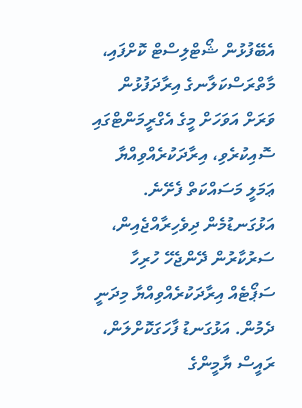އެބޭފުޅުން ޝޯޓްލިސްޓް ކޮށްފައި، މާތްރަސްކަލާނގެ އިރާދަފުޅުން ވަރަށް އަވަހަށް މީގެ އެގްރީމަންޓްގައި ސޮއިކުރެވި، އިރާދަކުރެއްވިއްޔާ ޢަމަލީ މަސައްކަތް ފެށޭނެ.
އަޅުގަނޑުމެން ދިވެހިރާއްޖެއިން، ސަރުކާރުން ދޭންޖެހޭ ހުރިހާ ސަޕޯޓެއް އިރާދަކުރެއްވިއްޔާ މިދަނީ ދެމުން. އަޅުގަނޑު ފާހަގަކޮށްލަން، ރައީސް ޔާމީންގެ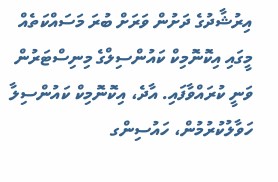އިރުޝާދުގެ ދަށުން ވަރަށް ބުރަ މަސައްކަތެއް މީގައި އިކޮނޮމިކް ކައުންސިލްގެ މިނިސްޓަރުން ވަނީ ކުރައްވާފައި. އާދެ، އިކޮނޮމިކް ކައުންސިލާ ހަވާލުކުރުމުން، ހައުސިންގ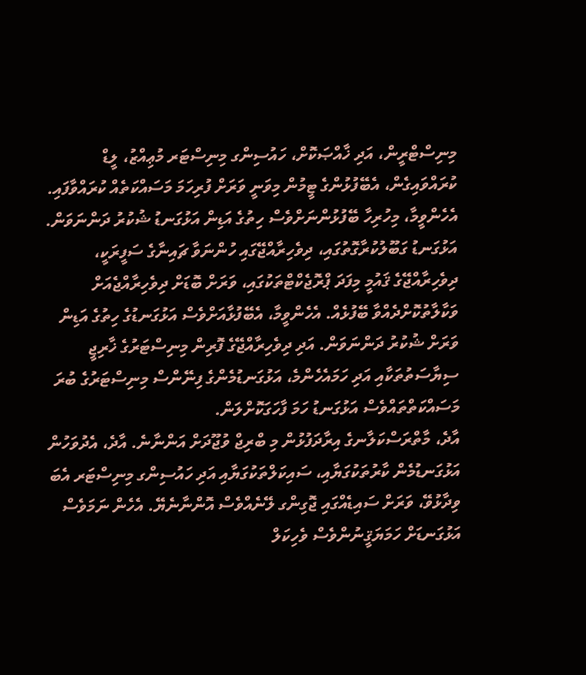މިނިސްޓްރީން، އަދި ޚާއްޞަކޮށް، ހައުސިންގ މިނިސްޓަރ މުޢިއްޒު، ލީޑް ކުރައްވައިގެން، އެބޭފުޅުންގެ ޓީމުން މިވަނީ ވަރަށް ފުރިހަމަ މަސައްކަތެއް ކުރައްވާފައި. އެހެންވީމާ، މިހުރިހާ ބޭފުޅުންނަށްވެސް ހިތުގެ އަޑިން އަޅުގަނޑު ޝުކުރު ދަންނަވަން. އަޅުގަނޑު ގަބޫލުކުރާގޮތުގައި، ދިވެހިރާއްޖޭގައި ހުންނަވާ ޗައިނާގެ ސަފީރަކީ، ދިވެހިރާއްޖޭގެ ޤައުމީ މިފަދަ ޕްރޮޖެކްޓްތަކުގައި، ވަރަށް ބޮޑަށް ދިވެހިރާއްޖެއަށް ވަކާލާތުކޮށްދެއްވާ ބޭފުޅެއް. އެހެންވީމާ، އެބޭފުޅާއަށްވެސް އަޅުގަނޑުގެ ހިތުގެ އަޑިން ވަރަށް ޝުކުރު ދަންނަވަން. އަދި ދިވެހިރާއްޖޭގެ ފޮރިން މިނިސްޓަރުގެ ޚާރިޖީ ސިޔާސަތުތަކާއި އަދި ހަމައެހެންމެ، އަޅުގަނޑުމެންގެ ފިނޭންސް މިނިސްޓަރުގެ ބުރަ މަސައްކަތްތައްވެސް އަޅުގަނޑު ހަމަ ފާހަގަކޮށްލަން.
އާދެ، މާތްރަސްކަލާނގެ އިރާދަފުޅުން މި ބްރިޖް ވުޖޫދަށް އަންނާނެ. އާދެ، އެދުވަހުން އަޅުގަނޑުމެން ކާރުތަކުގަޔާއި، ސައިކަލްތަކުގަޔާއި އަދި ހައުސިންގ މިނިސްޓަރ އެބަ ވިދާޅުވޭ، ވަރަށް ސައިޑެއްގައި ޖޮގިންގ ލޭނެއްވެސް އޮންނާނެޔޭ. އެހެން ނަމަވެސް އަޅުގަނޑަށް ހަމަޔަޤީނުންވެސް ވެހިކަލް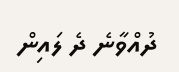ދުއްވާނެ ދެ ލައިން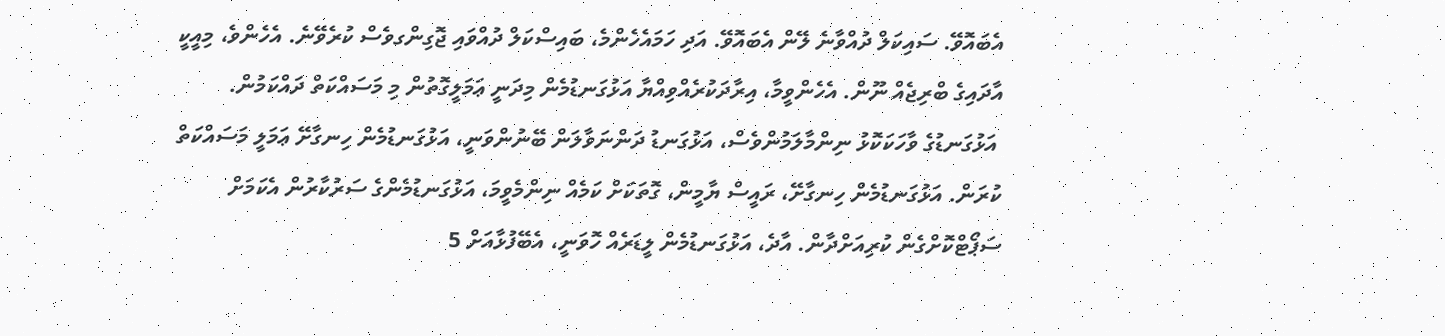އެބައޮވޭ. ސައިކަލް ދުއްވާނެ ލޭން އެބައޮވޭ. އަދި ހަމައެހެންމެ، ބައިސްކަލް ދުއްވައި ޖޮގިންގވެސް ކުރެވޭނެ. އެހެންވެ، މިއީކީ އާދައިގެ ބްރިޖެއް ނޫން. އެހެންވީމާ، އިރާދަކުރެއްވިއްޔާ އަޅުގަނޑުމެން މިދަނީ ޢަމަލީގޮތުން މި މަސައްކަތް ދައްކަމުން.
 އަޅުގަނޑުގެ ވާހަކަކޮޅު ނިންމާލަމުންވެސް، އަޅުގަނޑު ދަންނަވާލަން ބޭނުންވަނީ، އަޅުގަނޑުމެން ހިނގާށޭ ޢަމަލީ މަސައްކަތް ކުރަން. އަޅުގަނޑުމެން ހިނގާށޭ، ރައީސް ޔާމީން، ގޮތަކަށް ކަމެއް ނިންމެވީމަ، އަޅުގަނޑުމެންގެ ސަރުކާރުން އެކަމަށް ސަޕޯޓްކޮށްގެން ކުރިއަށްދާން. އާދެ، އަޅުގަނޑުމެން ލީޑަރެއް ހޮވަނީ، އެބޭފުޅާއަށް 5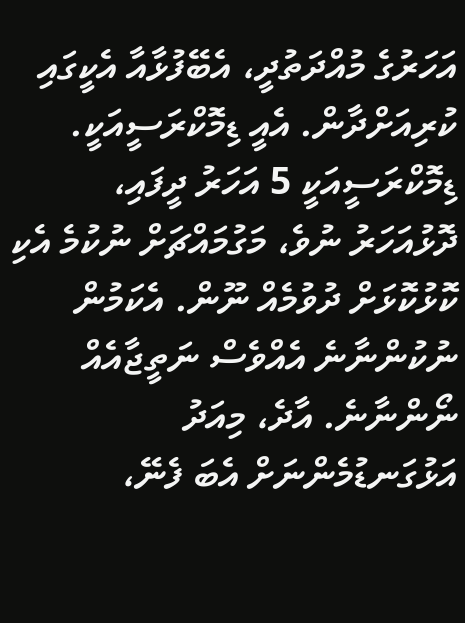އަހަރުގެ މުއްދަތުދީ، އެބޭފުޅާއާ އެކީގައި ކުރިއަށްދާން. އެއީ ޑިމޮކްރަސީއަކީ. ޑިމޮކްރަސީއަކީ 5 އަހަރު ދީފައި، ދޮޅުއަހަރު ނުވެ، މަގުމައްޗަށް ނުކުމެ އެކި ކޮޅުކޮޅަށް ދުވުމެއް ނޫން. އެކަމުން ނުކުންނާނެ އެއްވެސް ނަތީޖާއެއް ނޯންނާނެ. އާދެ، މިއަދު އަޅުގަނޑުމެންނަށް އެބަ ފެނޭ،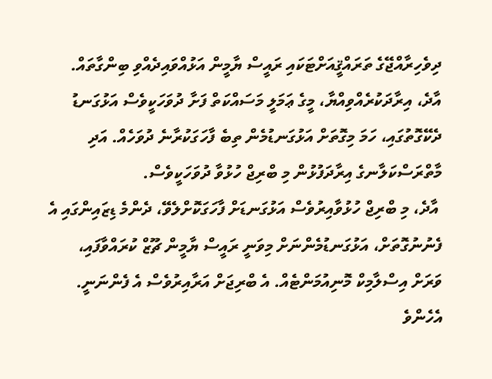ދިވެހިރާއްޖޭގެ ތަރައްޤީއަށްޓަކައި ރައީސް ޔާމީން އަޅުއްވައިދެއްވި ބިންގާތައް. އާދެ، އިރާދަކުރެއްވިއްޔާ، މީގެ ޢަމަލީ މަސައްކަތް ފަށާ ދުވަހަކީވެސް އަޅުގަނޑު ދެކޭގޮތުގައި، ހަމަ މިގޮތަށް އަޅުގަނޑުމެން ތިބެ ފާހަގަކުރާނެ ދުވަހެއް. އަދި މާތްރަސްކަލާނގެ އިރާދަފުޅުން މި ބްރިޖް ހުޅުވާ ދުވަހަކީވެސް.
 އާދެ، މި ބްރިޖް ހުޅުވާއިރުވެސް އަޅުގަނޑަށް ފާހަގަކޮށްލެވޭ، ދެންމެ ޑިޒައިންގައި އެ ފެނުނުގޮތަށް، އަޅުގަނޑުމެންނަށް މިވަނީ ރައީސް ޔާމީން ޗޫޒް ކުރައްވާފައި، ވަރަށް އިސްލާމިކް މޮނިއުމަންޓެއް. އެ ބްރިޖަށް އަރާއިރުވެސް އެ ފެންނަނީ. އެހެންވެ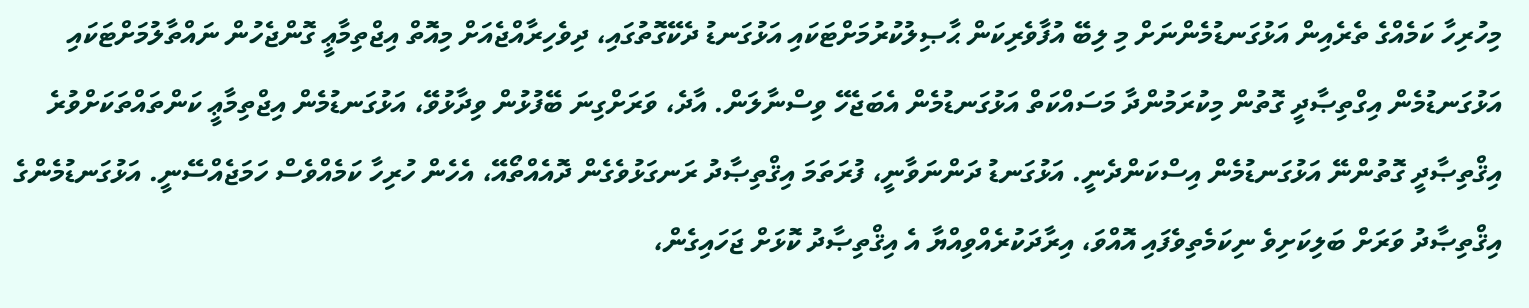މިހުރިހާ ކަމެއްގެ ތެރެއިން އަޅުގަނޑުމެންނަށް މި ލިބޭ އުފާވެރިކަން ޙާޞިލުކުރުމަށްޓަކައި އަޅުގަނޑު ދެކޭގޮތުގައި، ދިވެހިރާއްޖެއަށް މިއޮތް އިޖްތިމާޢީ ގޮންޖެހުން ނައްތާލުމަށްޓަކައި އަޅުގަނޑުމެން އިގްތިޞާދީ ގޮތުން މިކުރަމުންދާ މަސައްކަތް އަޅުގަނޑުމެން އެބަޖެހޭ ވިސްނާލަން. އާދެ، ވަރަށްގިނަ ބޭފުޅުން ވިދާޅުވޭ، އަޅުގަނޑުމެން އިޖްތިމާޢީ ކަންތައްތަކަށްވުރެ އިޤްތިޞާދީ ގޮތުންނޭ އަޅުގަނޑުމެން އިސްކަންދެނީ. އަޅުގަނޑު ދަންނަވާނީ، ފުރަތަމަ އިޤްތިޞާދު ރަނގަޅުވެގެން ދޮއެއްތޯއޭ، އެހެން ހުރިހާ ކަމެއްވެސް ހަމަޖެއްސޭނީ. އަޅުގަނޑުމެންގެ އިޤްތިޞާދު ވަރަށް ބަލިކަށިވެ ނިކަމެތިވެފައި އޮއްވަ، އިރާދަކުރެއްވިއްޔާ އެ އިޤްތިޞާދު ކޮޅަށް ޖަހައިގެން،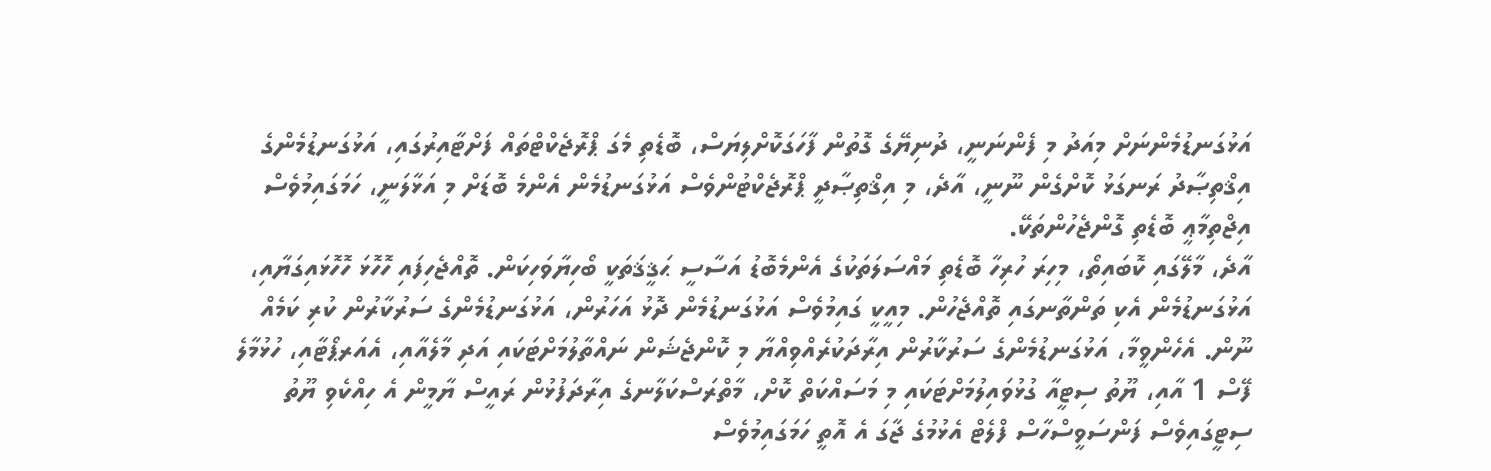އަޅުގަނޑުމެންނަށް މިއަދު މި ފެންނަނީ، ދުނިޔޭގެ ގޮތުން ފާހަގަކޮށްލިޔަސް، ބޮޑެތި މެގަ ޕްރޮޖެކްޓްތައް ފަށްޓާއިރުގައި، އަޅުގަނޑުމެންގެ އިޤްތިޞާދު ރަނގަޅު ކޮށްގެން ނޫނީ، އާދެ، މި އިޤްތިޞާދީ ޕްރޮޖެކްޓުންވެސް އަޅުގަނޑުމެން އެންމެ ބޮޑަށް މި އަޅާލަނީ، ހަމަގައިމުވެސް އިޖްތިމާޢީ ބޮޑެތި ގޮންޖެހުންތަކޭ.
އާދެ، މާލޭގައި ކޮބައިތޯ، މިހިރަ ހުރިހާ ބޮޑެތި މައްސަލަތަކުގެ އެންމެބޮޑު އަސާސީ ޙަޤީޤަތަކީ ބޯހިޔާވަހިކަން. ތޮއްޖެހިފައި ހޮހޮޅަ ހޮހޮޅައިގަޔާއި، އަޅުގަނޑުމެން އެކި ތަންތާނގައި ތޮއްޖެހުން. މިއީކީ ގައިމުވެސް އަޅުގަނޑުމެން ދޮޅު އަހަރުން، އަޅުގަނޑުމެންގެ ސަރުކާރުން ކުރި ކަމެއް ނޫން. އެހެންވީމާ، އަޅުގަނޑުމެންގެ ސަރުކާރުން އިރާދަކުރެއްވިއްޔާ މި ކޮންޖެޝަން ނައްތާލުމަށްޓަކައި އަދި މާލެއާއި، އެއަރޕޯޓާއި، ހުޅުމާލެ ފޭސް 1 އާއި، ޔޫތު ސިޓީއާ ގުޅުވައިލުމަށްޓަކައި މި މަސައްކަތް ކޮށް، މާތްރަސްކަލާނގެ އިރާދަފުޅުން ރައީސް ޔާމީން އެ ހިއްކެވި ޔޫތު ސިޓީގައިވެސް ފަންސަވީސްހާސް ފްލެޓް އެޅުމުގެ ޖާގަ އެ އޮތީ ހަމަގައިމުވެސް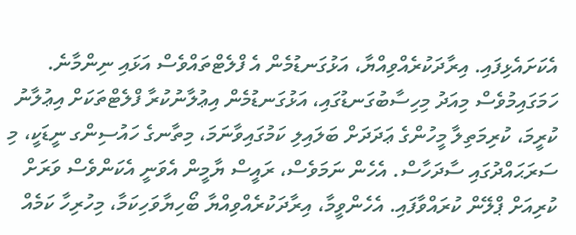އެކަށައެޅިފައި. އިރާދަކުރެއްވިއްޔާ، އަޅުގަނޑުމެން އެ ފްލެޓްތައްވެސް އަޅައި ނިންމާނެ. ހަމަގައިމުވެސް މިއަދު މިހިސާބުގަނޑުގައި، އަޅުގަނޑުމެން އިޢުލާނުކުރާ ފްލެޓްތަކަށް އިޢުލާނު ކުރީމަ، ކުރިމަތިލާ މީހުންގެ ޢަދަދަށް ބަލައިލި ކަމުގައިވާނަމަ، މިތާނގެ ހައުސިންގ ނީޑަކީ، މި ސަރަޙައްދުގައި ސާދަހާސް. އެހެން ނަމަވެސް، ރައީސް ޔާމީން އެވަނީ އެކަންވެސް ވަރަށް ކުރިއަށް ޕްލޭން ކުރައްވާފައި. އެހެންވީމާ، އިރާދަކުރެއްވިއްޔާ ބޯހިޔާވަހިކަމާ، މިހުރިހާ ކަމެއް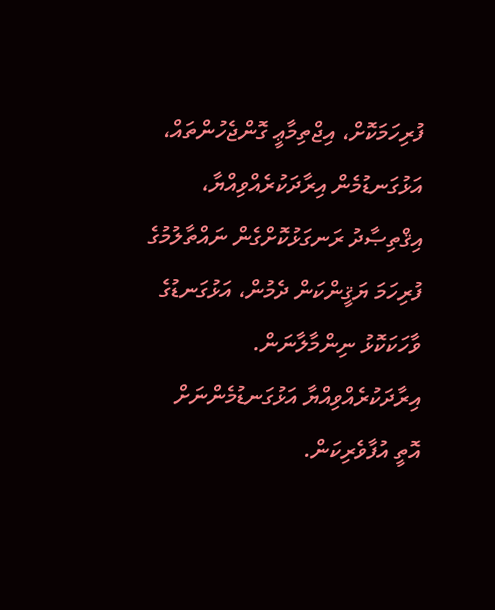ފުރިހަމަކޮށް، އިޖްތިމާޢީ ގޮންޖެހުންތައް، އަޅުގަނޑުމެން އިރާދަކުރެއްވިއްޔާ، އިޤްތިޞާދު ރަނގަޅުކޮށްގެން ނައްތާލުމުގެ ފުރިހަމަ ޔަޤީންކަން ދެމުން، އަޅުގަނޑުގެ ވާހަކަކޮޅު ނިންމާލާނަން.
އިރާދަކުރެއްވިއްޔާ އަޅުގަނޑުމެންނަށް އޮތީ އުފާވެރިކަން.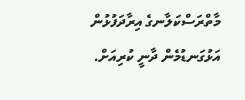މާތްރަސްކަލާނގެ އިރާދަފުޅުން އަޅުގަނޑުމެން ދާނީ ކުރިއަށް.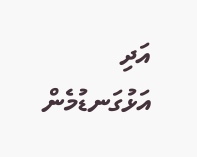އަދި އަޅުގަނޑުމެން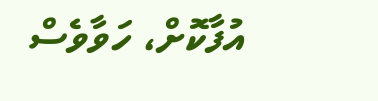އުފާކޮށް، ހަވާވެސް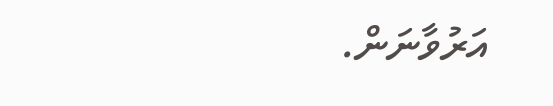އަރުވާނަން.